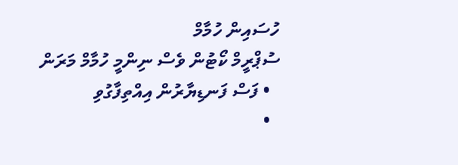ހުސައިން ހުމާމް
ސުޕްރީމް ކޯޓުން ވެސް ނިންމީ ހުމާމް މަރަން
  • ފަސް ފަނޑިޔާރުން އިއްތިފާގުވި
  •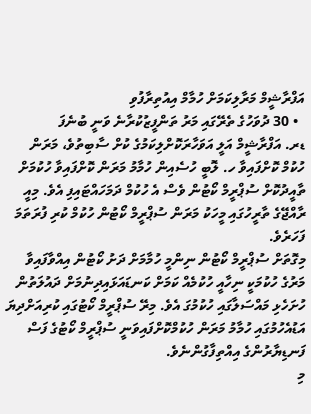އަފްރާޝީމް މަރާލިކަމަށް ހުމާމް އިއުތިރާފުވި
  • 30 ދުވަހުގެ ތެރޭގައި މަރު ތަންފީޒުކުރާނެ ވަނީ ބުނެފަ
ޑރ. އަފްރާޝީމް އަލީ އަވަހާރަކޮށްލިކަމުގެ ކުށް ސާބިތުވެ، މަރަން ހުކުމް ކޮށްފައިވާ ހ. ލޮބީ ހުސެއިން ހުމާމު މަރަން ކޮށްފައިވާ ހުކުމަށް ތާއީދުކޮށް ސުޕްރީމް ކޯޓުން ވެސް އެ ހުކުމް ދަމަހައްޓައިފި އެވެ. މިއީ ރާއްޖޭގެ ތާރީހުގައި މީހަކު މަރަން ސުޕްރީމް ކޯޓުން ހުކުމް ކުރި ފުރަތަމަ ފަހަރެވެ.
މިގޮތަށް ސުޕްރީމް ކޯޓުން ނިންމީ ހުމާމަށް ދަށު ކޯޓުން އިއްވާފައިވާ މަރުގެ ހުކުމަކީ ނިހާއީ ހުކުމެއް ކަމަށް ކަނޑައަޅައިދިނުމަށް ދައުލަތުން ހުށަހެޅި މައްސަލާގައި ހުކުމުގަ އެވެ. މިރޭ ސުޕްރީމް ކޯޓުގައި ކުރިއަށްދިޔަ އަޑުއެހުމުގައި ހުމާމު މަރަން ހުކުމްކޮށްފައިވަނީ ސުޕްރީމް ކޯޓުގެ ފަސް ފަނޑިޔާރުންގެ އިއްތިފާގުންނެވެ.
މި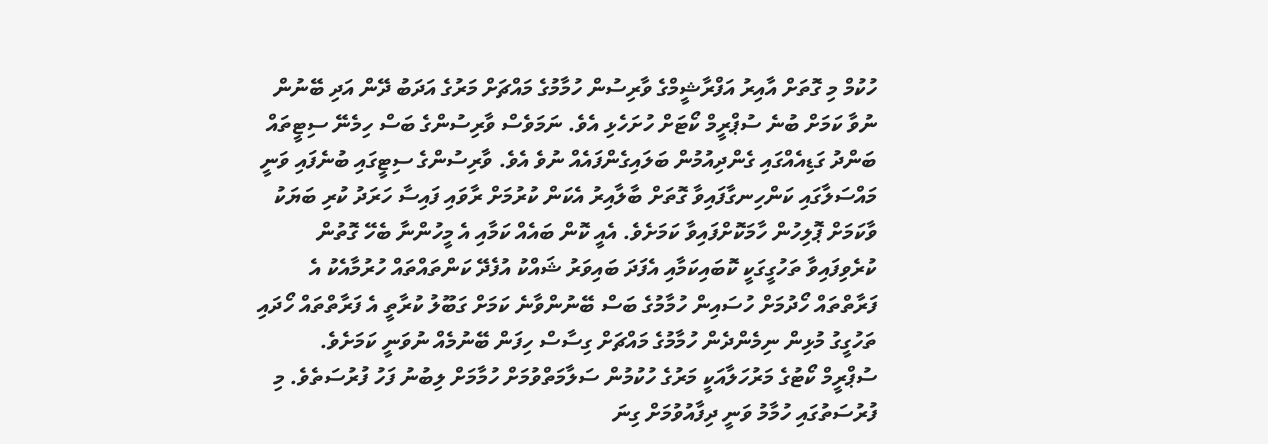ހުކުމް މި ގޮތަށް އާއިރު އަފްރާޝީމްގެ ވާރިސުން ހުމާމުގެ މައްޗަށް މަރުގެ އަދަބު ދޭން އަދި ބޭނުން ނުވާ ކަމަށް ބުނެ ސުޕްރީމް ކޯޓަށް ހުށަހެޅި އެވެ. ނަމަވެސް ވާރިސުންގެ ބަސް ހިމެނޭ ސިޓީތައް ބަންދު ގަޑިއެއްގައި ގެންދިއުމުން ބަލައިގެންފައެއް ނުވެ އެވެ. ވާރިސުންގެ ސިޓީގައި ބުނެފައި ވަނީ މައްސަލާގައި ކަންހިނގާފައިވާ ގޮތަށް ބާލާއިރު އެކަން ކުރުމަށް ރާވައި ފައިސާ ހަރަދު ކުރި ބަޔަކު ވާކަމަށް ޕޮލިހުން ހާމަކޮށްފައިވާ ކަމަށެވެ. އެއީ ކޮން ބައެއް ކަމާއި އެ މީހުންނާ ބެހޭ ގޮތުން ކުރެވިފައިވާ ތަހުގީގަކީ ކޮބައިކަމާއި އެފަދަ ބައިވަރު ޝައްކު އުފެދޭ ކަންތައްތައް ހުރުމާއެކު އެ ފަރާތްތައް ހޯދުމަށް ހުސައިން ހުމާމުގެ ބަސް ބޭނުންވާނެ ކަމަށް ގަބޫލު ކުރާތީ އެ ފަރާތްތައް ހޯދައި ތަހުގީގު މުޅިން ނިމެންދެން ހުމާމުގެ މައްޗަށް ގިސާސް ހިފަން ބޭނުމެއް ނުވަނީ ކަމަށެވެ.
ސުޕްރީމް ކޯޓުގެ މަރުހަލާއަކީ މަރުގެ ހުކުމުން ސަލާމަތްވުމަށް ހުމާމަށް ލިބުނު ފަހު ފުރުސަތެވެ. މި ފުރުސަތުގައި ހުމާމު ވަނީ ދިފާއުވުމަށް ގިނަ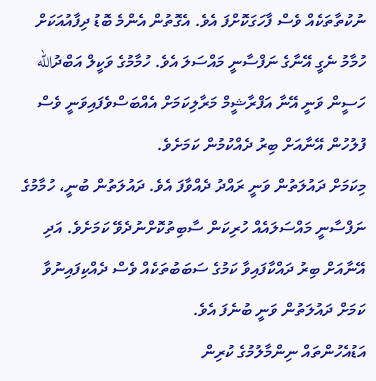ނުކުތާތަކެއް ވެސް ފާހަގަކޮށްފަ އެވެ. އެގޮތުން އެންމެ ބޮޑު ދިފާއުއަކަށް ހުމާމު ނެގީ އޭނާގެ ނަފްސާނީ މައްސަލަ އެވެ. ހުމާމުގެ ވަކީލް އަބްދުالله ހަސީން ވަނީ އޭނާ އަފްރާޝީމް މަރާލިކަމަށް އެއްބަސްވެފައިވަނީ ވެސް ފުލުހުން އޭނާއަށް ބިރު ދެއްކުމުން ކަމަށެވެ.
މިކަމަށް ދައުލަތުން ވަނީ ރައްދު ދެއްވާފަ އެވެ. ދައުލަތުން ބުނީ، ހުމާމުގެ ނަފްސާނީ މައްސަލައެއް ހުރިކަން ސާބިތުކޮށްނުދެވޭ ކަމަށެވެ. އަދި އޭނާއަށް ބިރު ދައްކާފައިވާ ކަމުގެ ސަބަބުތަކެއް ވެސް ދެއްކިފައިނުވާ ކަމަށް ދައުލަތުން ވަނީ ބުނެފަ އެވެ.
އަޑުއެހުންތައް ނިންމާލުމުގެ ކުރިން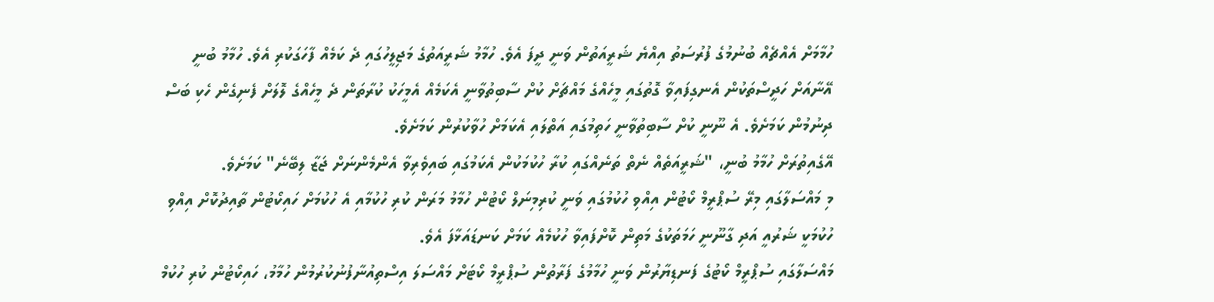ހުމާމަށް އެއްޗެއް ބުނުމުގެ ފުރުސަތު އިއްޔެ ޝަރީއަތުން ވަނީ ދީފަ އެވެ. ހުމާމު ޝަރީއަތުގެ މަޖިލީހުގައި ދެ ކަމެއް ފާހަގަކުރި އެވެ. ހުމާމު ބުނީ އޭނާއަށް ހަދީސްތަކުން އެނގިފައިވާ ގޮތުގައި މީހެއްގެ މައްޗަށް ކުށް ސާބިތުވާނީ އެކަމެއް އެމީހަކު ކުރާތަން ދެ މީހެއްގެ ލޮލަށް ފެނިގެން ހެކި ބަސް ދިނުމުން ކަމަށެވެ. އެ ނޫނީ ކުށް ސާބިތުވާނީ ހަތިމުގައި އަތްލައި އެކަމަށް ހުވާކުރުން ކަމަށެވެ.
އޭގެއިތުރަށް ހުމާމު ބުނީ، "ޝަރީއަތެއް ނެތް ތަނެއްގައި ކުރާ ހުކުމަކުން އެކަމުގައި ބައިވެރިވާ އެންމެންނަށް ޖަޒާ ލިބޭނެ" ކަމަށެވެ.
މި މައްސަލާގައި މިރޭ ސުޕްރީމް ކޯޓުން އިއްވި ހުކުމުގައި ވަނީ ކުރިމިނަލް ކޯޓުން ހުމާމު މަރަން ކުރި ހުކުމާއި އެ ހުކުމަށް ހައިކޯޓުން ތާއިދުކޮށް އިއްވި ހުކުމަކީ ޝަރުއީ އަދި ގާނޫނީ ހަމަތަކުގެ މަތިން ކޮށްފައިވާ ހުކުމެއް ކަމަށް ކަނޑައަޅާފަ އެވެ.
މައްސަލާގައި ސުޕްރީމް ކޯޓުގެ ފަނޑިޔާރުން ވަނީ ހުމާމުގެ ފަރާތުން ސުޕްރީމް ކޯޓަށް މައްސަލަ އިސްތިއުނާފުނުކުރުމުން ހުމާމު، ހައިކޯޓުން ކުރި ހުކުމް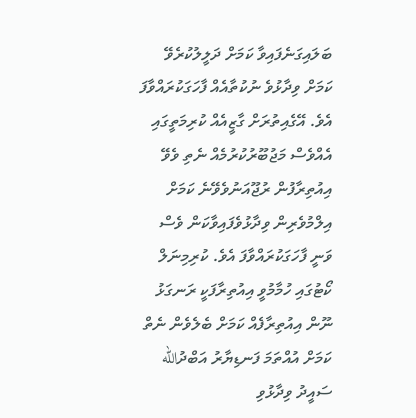ބަލައިގަނެފައިވާ ކަމަށް ދަލީލުކުރެވޭ ކަމަށް ވިދާޅުވެ ނުކުތާއެއް ފާހަގަކުރައްވާފަ އެވެ. އޭގެއިތުރަށް ގާޒީއެއް ކުރިމަތީގައި އެއްވެސް މަޖުބޫރުކުރުމެއް ނެތި ވެވޭ އިއުތިރާފުން ރުޖޫއަނުވެވޭނެ ކަމަށް އިލްމުވެރިން ވިދާޅުވެފައިވާކަން ވެސް ވަނީ ފާހަގަކުރައްވާފަ އެވެ. ކުރިމިނަލް ކޯޓުގައި ހުމާމުވީ އިއުތިރާފަކީ ރަނގަޅު ނޫން އިއުތިރާފެއް ކަމަށް ބެލެވެން ނެތް ކަމަށް އުއްތަމަ ފަނޑިޔާރު އަބްދުالله ސައީދު ވިދާޅުވި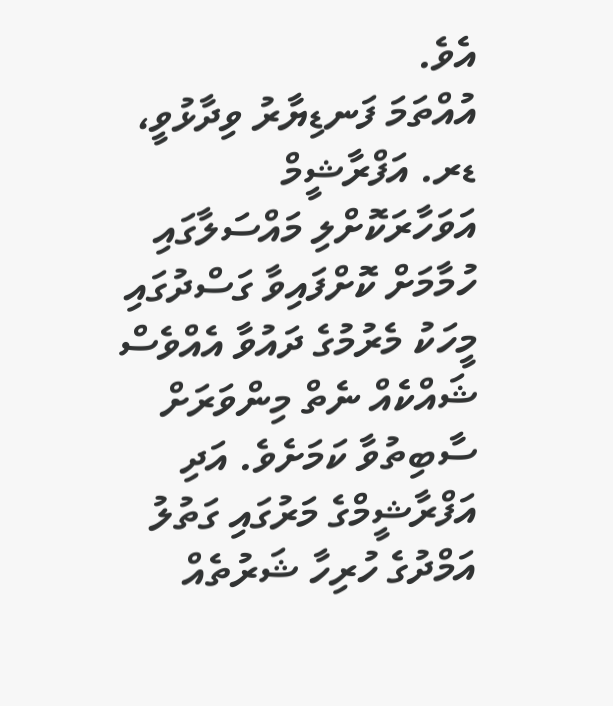އެވެ.
އުއްތަމަ ފަނޑިޔާރު ވިދާޅުވީ، ޑރ. އަފްރާޝީމް އަވަހާރަކޮށްލި މައްސަލާގައި ހުމާމަށް ކޮށްފައިވާ ގަސްދުގައި މީހަކު މެރުމުގެ ދައުވާ އެއްވެސް ޝައްކެއް ނެތް މިންވަރަށް ސާބިތުވާ ކަމަށެވެ. އަދި އަފްރާޝީމްގެ މަރުގައި ގަތުލު އަމްދުގެ ހުރިހާ ޝަރުތެއް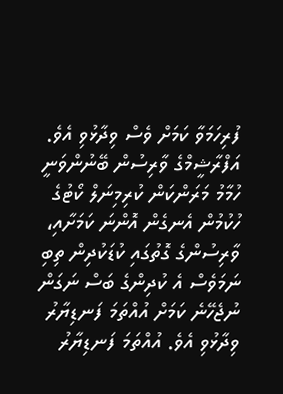ފުރިހަމަވާ ކަމަށް ވެސް ވިދާޅުވި އެވެ.
އަފްރާޝީމްގެ ވާރިސުން ބޭނުންވަނީ ހުމާމު މަރަންކަން ކުރިމިނަލް ކޯޓުގެ ހުކުމުން އެނގެން އޮންނަ ކަމަށާއި، ވާރިސުންގެ ގޮތުގައި ކުޑަކުދިން ތިބި ނަމަވެސް އެ ކުދިންގެ ބަސް ނަގަން ނުޖެހޭނެ ކަމަށް އުއްތަމަ ފަނޑިޔާރު ވިދާޅުވި އެވެ. އުއްތަމަ ފަނޑިޔާރު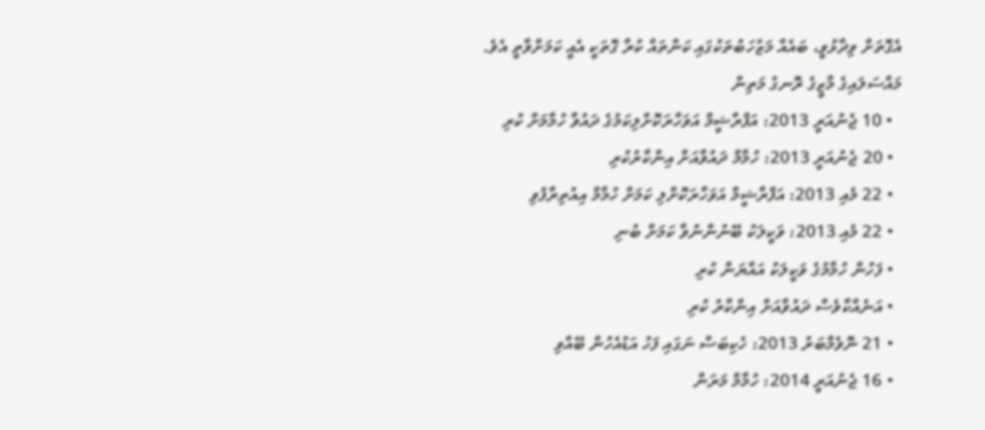އެގޮތަށް ވިދާޅުވީ، ބައެއް މަޒުހަބުތަކުގައި ކަންތައް ކުރާ ގޮތަކީ އެއީ ކަމަށްވާތީ އެވެ.
މައްސަލައިގެ މާޒީގެ ރޮނގު މަތިން
  • 10 ޖެނުއަރީ 2013: އަފްރާޝީމް އަވަހާރަކޮށްލިކަމުގެ ދައުވާ ހުމާމަށް ކުރި
  • 20 ޖެނުއަރީ 2013: ހުމާމް ދައުވާއަށް އިންކާރުކުރި
  • 22 މެއި 2013: އަފްރާޝީމް އަވަހާރަކޮށްލި ކަމަށް ހުމާމް އިއުތިރާފުވި
  • 22 މެއި 2013: ވަކީލަކު ބޭނުންނުވާ ކަމަށް ބުނި
  • ފަހުން ހުމާމުގެ ވަކީލަކު އައްޔަން ކުރި
  • އަނެއްކާވެސް ދައުވާއަށް އިންކާރު ކުރި
  • 21 ނޮވެމްބަރު 2013: ހެކިބަސް ނަގައި ފަހު އަޑުއެހުން ބޭއްވި
  • 16 ޖެނުއަރީ 2014: ހުމާމް މަރަން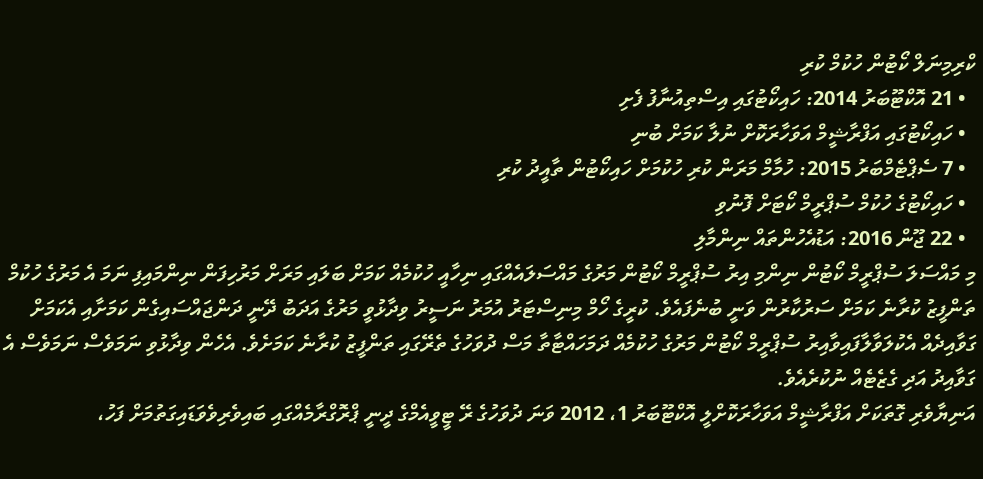ކްރިމިނަލް ކޯޓުން ހުކުމް ކުރި
  • 21 އޮކްޓޫބަރު 2014: ހައިކޯޓުގައި އިސްތިއުނާފު ފެށި
  • ހައިކޯޓުގައި އަފްރާޝީމް އަވަހާރަކޮށް ނުލާ ކަމަށް ބުނި
  • 7 ސެޕްޓެމްބަރު 2015: ހުމާމް މަރަން ކުރި ހުކުމަށް ހައިކޯޓުން ތާއީދު ކުރި
  • ހައިކޯޓުގެ ހުކުމް ސުޕްރީމް ކޯޓަށް ފޮނުވި
  • 22 ޖޫން 2016: އަޑުއެހުންތައް ނިންމާލި
މި މައްސަލަ ސުޕްރީމް ކޯޓުން ނިންމި އިރު ސުޕްރީމް ކޯޓުން މަރުގެ މައްސަލައެއްގައި ނިހާއީ ހުކުމެއް ކަމަށް ބަލައި މަރަށް މަރުހިފަން ނިންމައިފި ނަމަ އެ މަރުގެ ހުކުމް ތަންފީޒު ކުރާނެ ކަމަށް ސަރުކާރުން ވަނީ ބުނެފައެވެ. ކުރީގެ ހޯމް މިނިސްޓަރު އުމަރު ނަސީރު ވިދާޅުވީ މަރުގެ އަދަބު ދޭނީ ދަންޖައްސައިގެން ކަމަށާއި އެކަމަށް ގަވާއިދެއް އެކުލަވާލާފައިވާއިރު ސުޕްރީމް ކޯޓުން މަރުގެ ހުކުމެއް ދަމަހައްޓާތާ މަސް ދުވަހުގެ ތެރޭގައި ތަންފީޒު ކުރާނެ ކަމަށެވެ. އެހެން ވިދާޅުވި ނަމަވެސް ނަމަވެސް އެ ގަވާއިދު އަދި ގެޒެޓެއް ނުކުރެއެވެ.
އަނިޔާވެރި ގޮތަކަށް އަފްރާޝީމް އަވަހާރަކޮށްލީ އޮކްޓޫބަރު 1، 2012 ވަނަ ދުވަހުގެ ރޭ ޓީވީއެމްގެ ދީނީ ޕްރޮގްރާމެއްގައި ބައިވެރިވެވަޑައިގަތުމަށް ފަހު،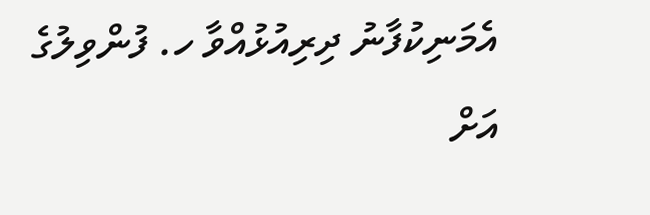އެމަނިކުފާނު ދިރިއުޅުއްވާ ހ. ފުންވިލުގެ އަށް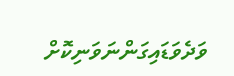ވަދެވަޑައިގަންނަވަނިކޮށް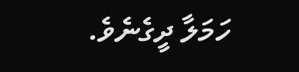ހަމަލާ ދީގެނެވެ.